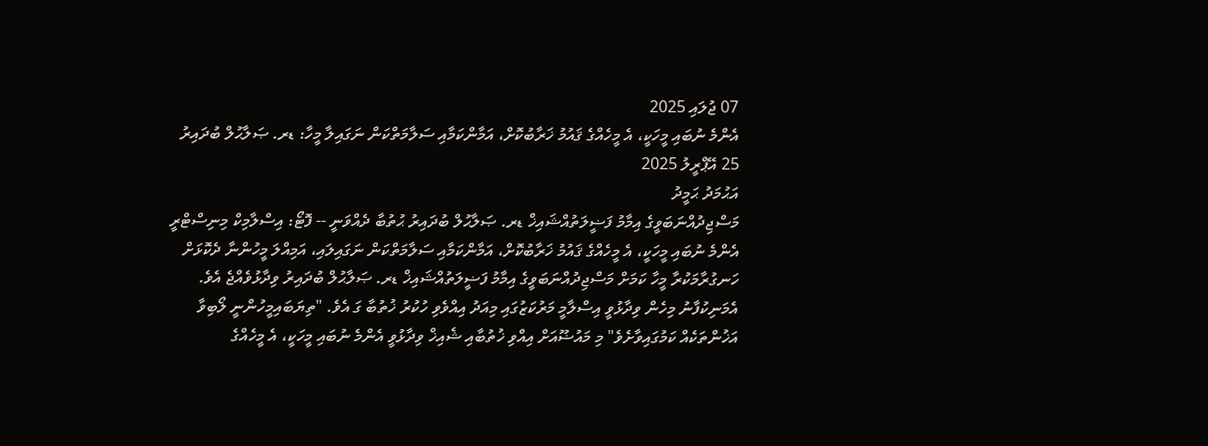07 ޖުލައި 2025
އެންމެ ނުބައި މީހަކީ، އެ މީހެއްގެ ޤައުމު ޚަރާބުކޮށް، އަމާންކަމާއި ސަލާމަތްކަން ނަގައިލާ މީހާ: ޑރ. ޞަލާޙުލް ބުދައިރު
25 އޭޕްރީލު 2025
އަޙުމަދު ޙަމީދު
މަސްޖިދުއްނަބަވީގެ އިމާމު ފަޟީލަތުއްޝައިޚް ޑރ. ޞަލާޙުލް ބުދައިރު ޙުތުބާ ދެއްވަނީ -- ފޮޓޯ: އިސްލާމިކް މިނިސްޓްރީ
އެންމެ ނުބައި މީހަކީ، އެ މީހެއްގެ ޤައުމު ޚަރާބުކޮށް، އަމާންކަމާއި ސަލާމަތްކަން ނަގައިލައި، އަމިއްލަ މީހުންނާ ދެކޮޅަށް ހަނގުރާމަކުރާ މީހާ ކަމަށް މަސްޖިދުއްނަބަވީގެ އިމާމު ފަޟީލަތުއްޝައިޚް ޑރ. ޞަލާޙުލް ބުދައިރު ވިދާޅުވެއްޖެ އެވެ.
އެމަނިކުފާނު މިހެން ވިދާޅުވީ އިސްލާމީ މަރުކަޒުގައި މިއަދު އިއްވެވި ހުކުރު ޚުތުބާ ގަ އެވެ. "ތިޔަބައިމީހުންނީ ލޯބިވާ އަޚުންތަކެއް ކަމުގައިވާށެވެ" މި މައުޟޫއަށް އިއްވި ޚުތުބާއި ޝެއިޚް ވިދާޅުވީ އެންމެ ނުބައި މީހަކީ، އެ މީހެއްގެ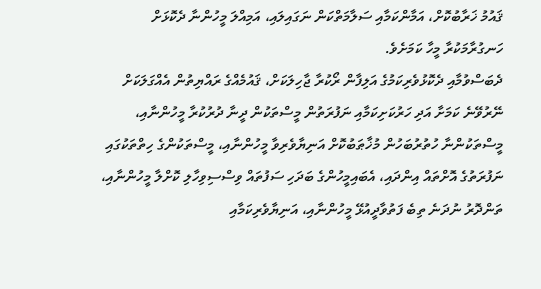ޤައުމު ޚަރާބުކޮށް، އަމާންކަމާއި ސަލާމަތްކަން ނަގައިލައި، އަމިއްލަ މީހުންނާ ދެކޮޅަށް ހަނގުރާމަކުރާ މީހާ ކަމަށެވެ.
ދެބަސްވުމާއި ދެކޮޅުވެރިކަމުގެ އަލިފާން ރޯކުރާ ޖާހިލަކަށް، ޤައުމެއްގެ ރައްޔިތުން އެއްގަލަކަށް ނޭރުވޭނެ ކަމަށާ އަދި ހަރުކަށިކަމާއި ނަފުރަތުން މީސްތަކުން ދީނާ ދުރުކުރާ މީހުންނާއި، މީސްތަކުންނާ ހުތުރުބަހުން މުޚާޠަބުކޮށް އަނިޔާވެރިވާ މީހުންނާއި، މީސްތަކުންގެ ހިތްތަކުގައި ނަފުރަތުގެ އޮށްތައް އިންދައި، އެބައިމީހުންގެ ބަދަހި ސަފުތައް ވިސްސިވިހާލި ކޮށްލާ މީހުންނާއި، ތަންދޮރު ނުދަނެ ތިބެ ފަތުވާދީއުޅޭ މީހުންނާއި، އަނިޔާވެރިކަމާއި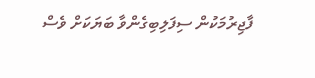ފާޖިރުމަކުން ސިފަލިބިގެންވާ ބަޔަކަށް ވެސް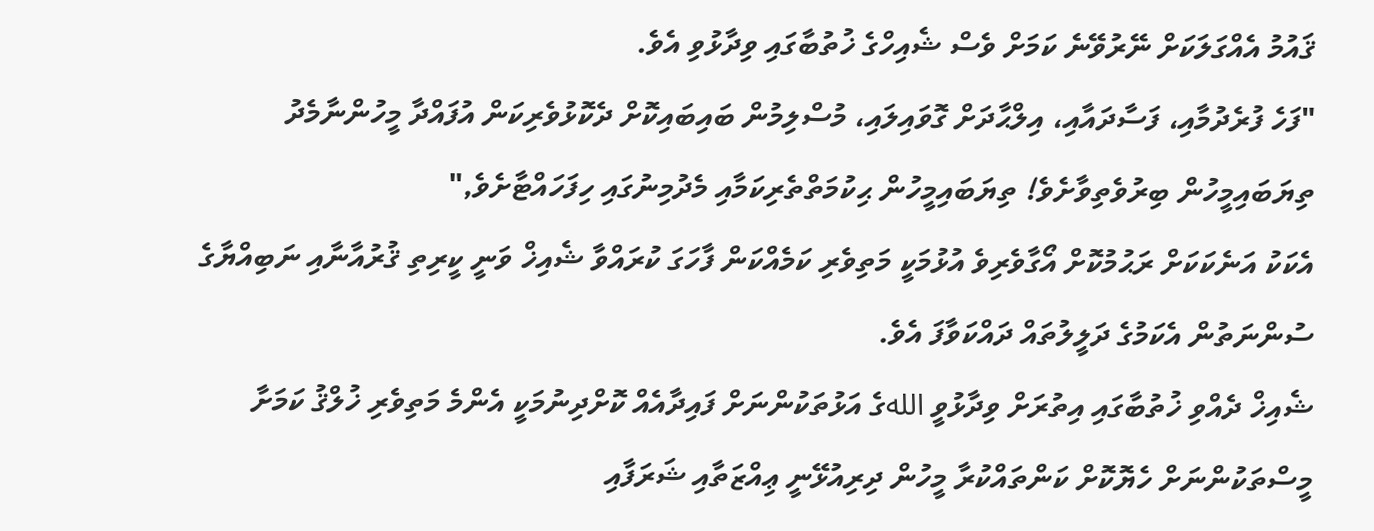ޤައުމު އެއްގަލަކަށް ނޭރުވޭނެ ކަމަށް ވެސް ޝެއިހްގެ ޚުތުބާގައި ވިދާޅުވި އެވެ.
"ފަހެ ފުރެދުމާއި، ފަސާދައާއި، އިލްޙާދަށް ގޮވައިލައި، މުސްލިމުން ބައިބައިކޮށް ދެކޮޅުވެރިކަން އުފައްދާ މީހުންނާމެދު ތިޔަބައިމީހުން ބިރުވެތިވާށެވެ! ތިޔަބައިމީހުން ޙިކުމަތްތެރިކަމާއި މެދުމިނުގައި ހިފަހައްޓާށެވެ,"
އެކަކު އަނެކަކަށް ރަޙުމުކޮށް އޯގާވެރިވެ އުޅުމަކީ މަތިވެރި ކަމެއްކަން ފާހަގަ ކުރައްވާ ޝެއިޚް ވަނީ ކީރިތި ޤުރުއާނާއި ނަބިއްޔާގެ ސުންނަތުން އެކަމުގެ ދަލީލުތައް ދައްކަވާފަ އެވެ.
ޝެއިޚް ދެއްވި ޚުތުބާގައި އިތުރަށް ވިދާޅުވީ اللهގެ އަޅުތަކުންނަށް ފައިދާއެއް ކޮށްދިނުމަކީ އެންމެ މަތިވެރި ޚުލްޤު ކަމަށާ މީސްތަކުންނަށް ހެޔޮކޮށް ކަންތައްކުރާ މީހުން ދިރިއުޅޭނީ ޢިއްޒަތާއި ޝަރަފާއި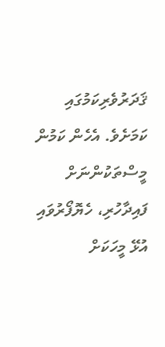ޤަދަރުވެރިކަމުގައި ކަމަށެވެ. އެހެން ކަމުން މީސްތަކުންނަށް ފައިދާހުރި، ހެޔޮފޯރުވައި އުޅޭ މީހަކަށް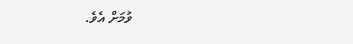ވުމަށް އެވެ.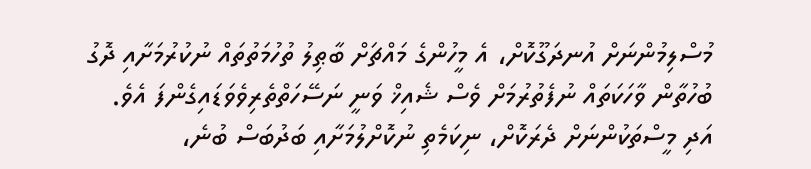މުސްލިމުންނަށް އުނދަގޫކޮށް، އެ މީހުންގެ މައްޗަށް ބާޠިލު ތުހުމަތުތައް ނުކުރުމަށާއި ދޮގު ބުހުތާން ވާހަކަތައް ނުފެތުރުމަށް ވެސް ޝެއިޚް ވަނީ ނަސޭހަތްތެރިވެވަޑައިގެންފަ އެވެ.
އަދި މީސްތަކުންނަށް ދެރަކޮށް، ނިކަމެތި ނުކޮށްލުމަށާއި ބަދުބަސް ބުނެ،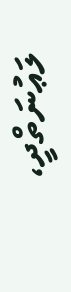ލަޢުނަތްދީ،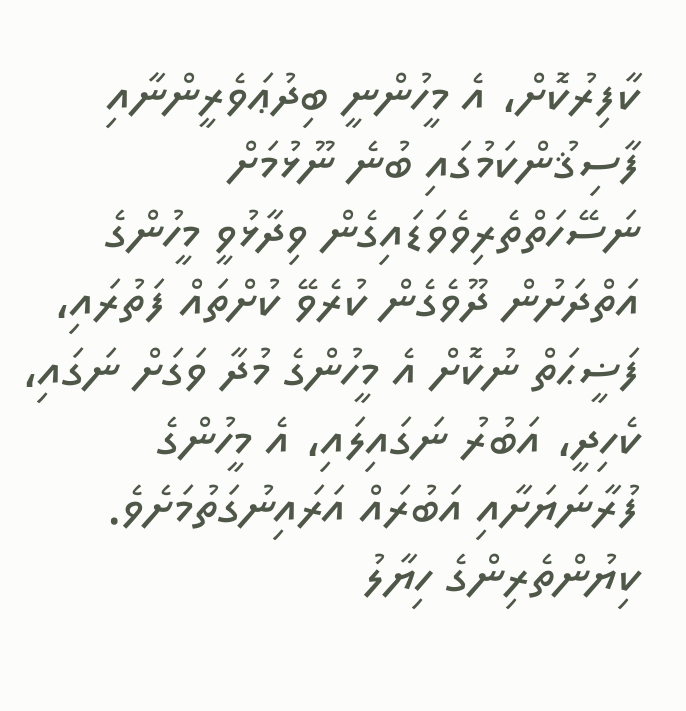ކާފިރުކޮށް، އެ މީހުންނީ ބިދުޢަވެރީންނާއި ފާސިޤުންކަމުގައި ބުނެ ނޫޅުމަށް ނަސޭހަތްތެރިވެވަޑައިގެން ވިދާޅުވީ މީހުންގެ އަތްދަށުން ދޫވެގެން ކުރެވޭ ކުށްތައް ފަތުރައި، ފަޟީޙަތް ނުކޮށް އެ މީހުންގެ މުދާ ވަގަށް ނަގައި، ކެހިދީ، އަބުރު ނަގައިލައި، އެ މީހުންގެ ފުރާނަޔަށާއި އަބުރައް އަރައިނުގަތުމަށެވެ.
ކިޔުންތެރިންގެ ހިޔާލު